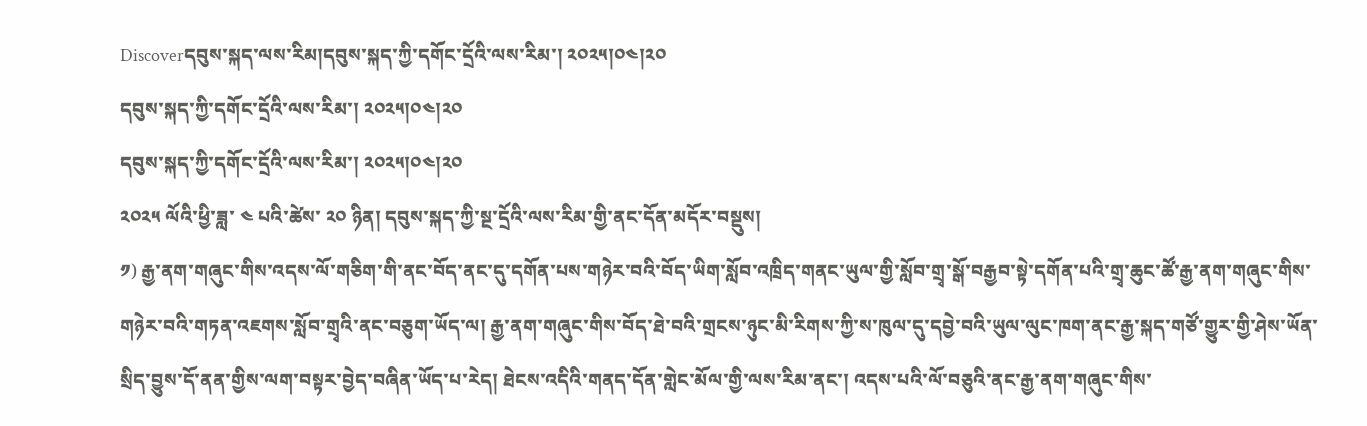Discoverདབུས་སྐད་ལས་རིམ།དབུས་སྐད་ཀྱི་དགོང་དྲོའི་ལས་རིམ་། ༢༠༢༥།༠༤།༢༠
དབུས་སྐད་ཀྱི་དགོང་དྲོའི་ལས་རིམ་། ༢༠༢༥།༠༤།༢༠
དབུས་སྐད་ཀྱི་དགོང་དྲོའི་ལས་རིམ་། ༢༠༢༥།༠༤།༢༠
༢༠༢༥ ལོའི་ཕྱི་ཟླ་ ༤ པའི་ཚེས་ ༢༠ ཉིན། དབུས་སྐད་ཀྱི་སྔ་དྲོའི་ལས་རིམ་གྱི་ནང་དོན་མདོར་བསྡུས།
༡) རྒྱ་ནག་གཞུང་གིས་འདས་ལོ་གཅིག་གི་ནང་བོད་ནང་དུ་དགོན་པས་གཉེར་བའི་བོད་ཡིག་སློབ་འཁྲིད་གནང་ཡུལ་གྱི་སློབ་གྲྭ་སྒོ་བརྒྱབ་སྟེ་དགོན་པའི་གྲྭ་ཆུང་ཚོ་རྒྱ་ནག་གཞུང་གིས་གཉེར་བའི་གཏན་འཇགས་སློབ་གྲྭའི་ནང་བཅུག་ཡོད་ལ། རྒྱ་ནག་གཞུང་གིས་བོད་ཐེ་བའི་གྲངས་ཉུང་མི་རིགས་ཀྱི་ས་ཁུལ་དུ་དབྱེ་བའི་ཡུལ་ལུང་ཁག་ནང་རྒྱ་སྐད་གཙོ་གྱུར་གྱི་ཤེས་ཡོན་སྲིད་བྱུས་དོ་ནན་གྱིས་ལག་བསྟར་བྱེད་བཞིན་ཡོད་པ་རེད། ཐེངས་འདིའི་གནད་དོན་གླེང་མོལ་གྱི་ལས་རིམ་ནང་། འདས་པའི་ལོ་བཅུའི་ནང་རྒྱ་ནག་གཞུང་གིས་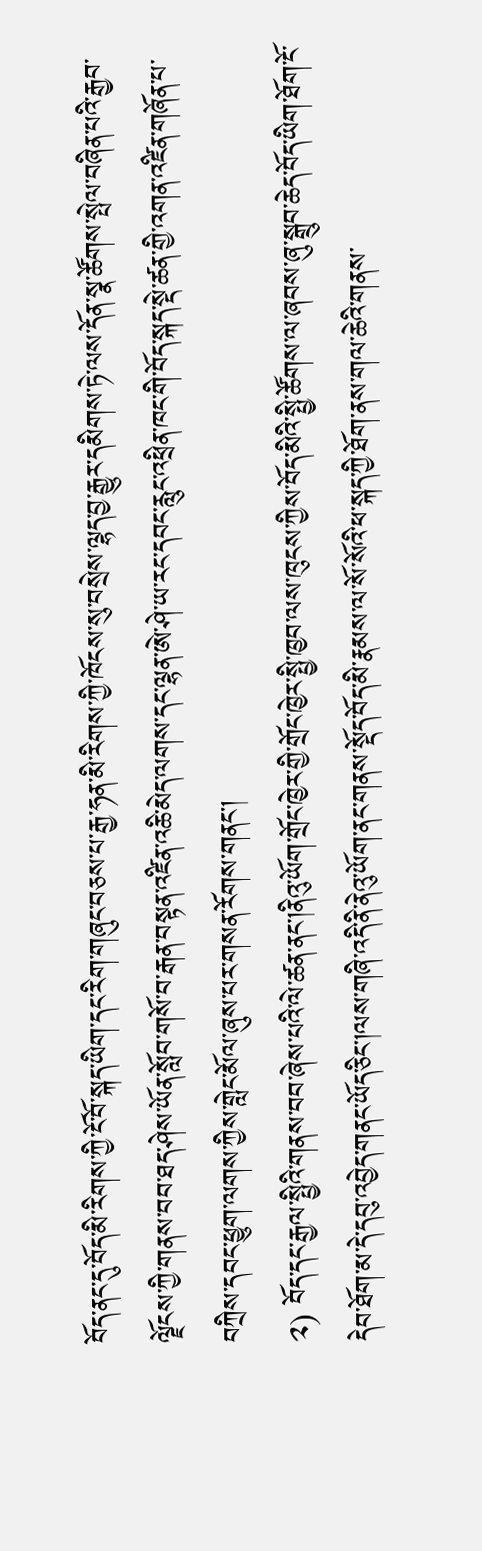བོད་ནང་དུ་བོད་མི་རིགས་ཀྱི་ངོ་བོ་སྐད་ཡིག་དང་རིག་གཞུང་བཅས་པ་རྒྱ་ཧན་མི་རིགས་ཀྱི་ཁོངས་སུ་བསྲེས་ལྷད་བྱ་རྒྱུར་དམིགས་ཏེ་ལས་དོན་སྣ་ཚོགས་སྤེལ་བཞིན་པའི་རྒྱབ་ལྗོངས་ཀྱི་གནས་བབ་ཐད་ཤེས་ཡོན་སློབ་གསོ་བ་རྒན་བསྟན་འཛིན་འཆི་མེད་ལགས་དང་ལྷན་ཨེ་ཤེ་ཡ་རང་དབང་རླུང་འཕྲིན་ཁང་གི་བོད་སྐད་སྡེ་ཚན་གྱི་འགན་འཛིན་གཞོན་པ་བཀྲིས་དབང་ཕྱུག་ལགས་ཀྱིས་གླེང་མོལ་ཞུས་པར་གསན་རོགས་གནང་།
༢) བོད་དང་རྒྱལ་སྤྱིའི་གནས་བབ་ཞེས་པའི་ལེ་ཚན་ནང་།ནིའུ་ཡོག་གྲོང་ཁྱེར་གྱི་གྲོང་ཁྱེར་སྤྱི་ཁྱབ་ལས་ཁུངས་ཀྱིས་བོད་མིའི་སྤྱི་ཚོགས་ལ་ཞབས་ཞུ་སྒྲུབ་ཆེད་བོད་ཡིག་ཐོག་ངོ་དེབ་ཐོག་མ་དེ་དབུ་འབྱེད་གནང་ཡོད་ཅིང་།ལས་གཞི་འདི་ནི་ནེའུ་ཡོག་ནང་གནས་སྡོད་བོད་མི་རྣམས་ལ་སོ་སོའི་ཕ་སྐད་ཀྱི་ཐོག་ནས་གལ་ཆེའི་གནས་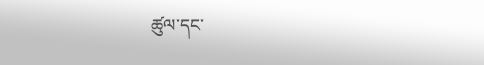ཚུལ་དང་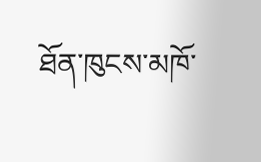ཐོན་ཁུངས་མཁོ་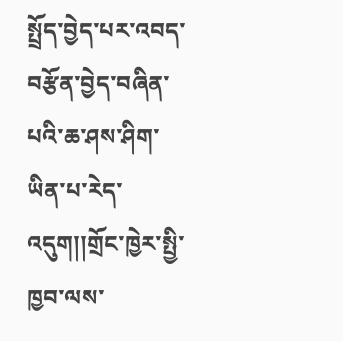སྤྲོད་བྱེད་པར་འབད་བརྩོན་བྱེད་བཞིན་པའི་ཆ་ཤས་ཤིག་ཡིན་པ་རེད་འདུག།།གྲོང་ཁྱེར་སྤྱི་ཁྱབ་ལས་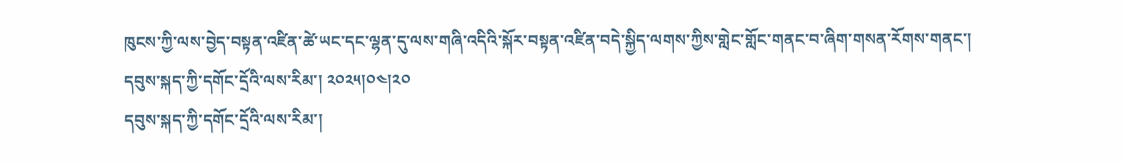ཁུངས་ཀྱི་ལས་བྱེད་བསྟན་འཛིན་ཚེ་ཡང་དང་ལྷན་དུ་ལས་གཞི་འདིའི་སྐོར་བསྟན་འཛིན་བདེ་སྐྱིད་ལགས་ཀྱིས་གླེང་གློང་གནང་བ་ཞིག་གསན་རོགས་གནང་།
དབུས་སྐད་ཀྱི་དགོང་དྲོའི་ལས་རིམ་། ༢༠༢༥།༠༤།༢༠
དབུས་སྐད་ཀྱི་དགོང་དྲོའི་ལས་རིམ་།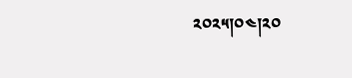༢༠༢༥།༠༤།༢༠